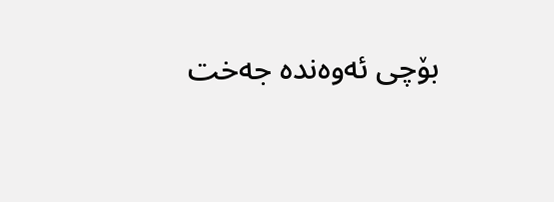بۆچی ئه‌وه‌نده‌ جه‌خت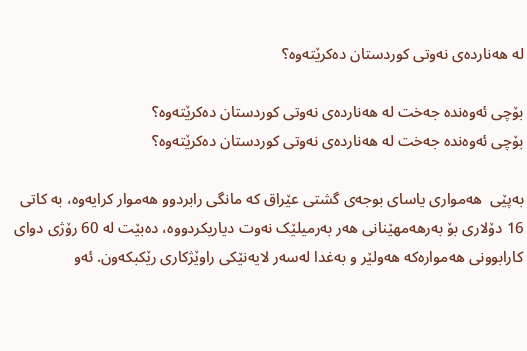له ‌هه‌نارده‌ی نه‌وتی كوردستان ده‌كرێته‌وه‌؟

بۆچی ئه‌وه‌نده‌ جه‌خت له ‌هه‌نارده‌ی نه‌وتی كوردستان ده‌كرێته‌وه‌؟
بۆچی ئه‌وه‌نده‌ جه‌خت له ‌هه‌نارده‌ی نه‌وتی كوردستان ده‌كرێته‌وه‌؟

به‌پێی  هەموارى یاساى بوجەى گشتى عێراق کە مانگی رابردوو هەموار کرایەوە، بە کاتى 16 دۆلارى بۆ بەرهەمهێنانى هەر بەرمیلێک نەوت دیاریکردووه‌، دەبێت لە 60 رۆژى دواى کارابوونى هەموارەکە هەولێر و بەغدا لەسەر لایەنێکى راوێژکارى رێکبکەون. ئەو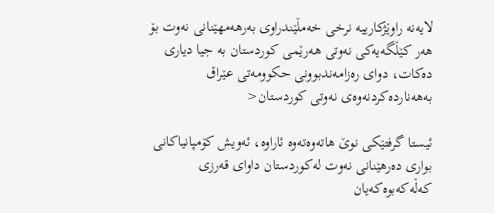لایەنە راوێژکارییە نرخى خەمڵێندراوى بەرهەمهێنانى نەوت بۆ هەر کێڵگەیەکى نەوتى هەرێمى کوردستان بە جیا دیاری دەکات، دوای ره‌زامه‌ندبوونی حكوومه‌تی عێراق به‌هه‌نارده‌كردنه‌وه‌ی نه‌وتی كوردستان<

ئیستا گرفتێكی نوێ هاته‌وه‌ته‌وه‌ ئاراوه‌، ئه‌ویش كۆمپانیاكانی بواری ده‌رهێنانی نه‌وت له‌كوردستان داوای قه‌رزی كه‌ڵه‌كه‌بوه‌كه‌یان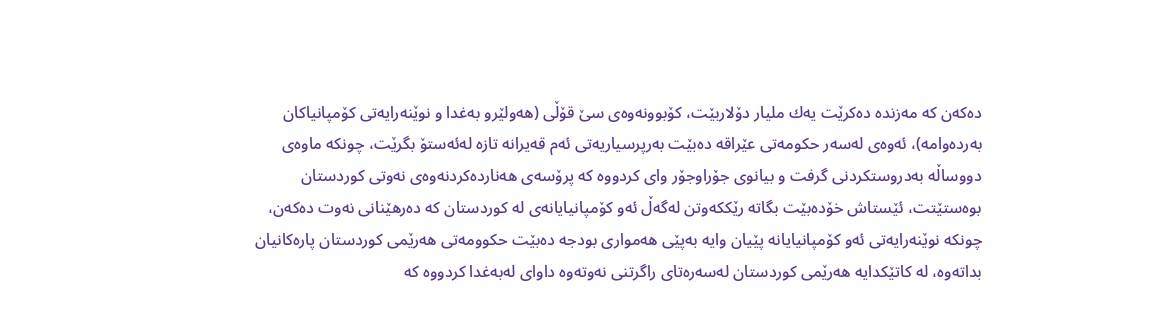ده‌كه‌ن كه‌ مه‌زنده‌ ده‌كرێت یه‌ك ملیار دۆلاربێت، كۆبوونه‌وه‌ی سێ قۆڵی (هه‌ولێرو به‌غدا و نوێنه‌رایه‌تی كۆمپانیاكان به‌رده‌وامه‌)، ئه‌وه‌ی له‌سه‌ر حكومه‌تی عێراقه‌ ده‌بێت به‌رپرسیاریه‌تی ئه‌م قه‌یرانه‌ تازه‌ له‌ئه‌ستۆ بگرێت، چونكه‌ ماوه‌ی دووساڵه‌ به‌دروستكردنی گرفت و بیانوی جۆراوجۆر وای كردووه‌ كه‌ پرۆسه‌ی هه‌نارده‌كردنه‌وه‌ی نه‌وتی كوردستان بوه‌ستێتت، ئێستاش خۆده‌بێت بگاته‌ رێككه‌وتن له‌گه‌ڵ ئه‌و كۆمپانیایانه‌ی له‌ كوردستان كه‌ ده‌رهێنانی نه‌وت ده‌كه‌ن، چونكه‌ نوێنه‌رایه‌تی ئه‌و كۆمپانیایانه‌ پێیان وایه‌ به‌پێی هه‌مواری بودجه‌ ده‌بێت حكوومه‌تی هه‌رێمی كوردستان پاره‌كانیان بداته‌وه‌، له‌ كاتێكدایه‌ هه‌رێمی كوردستان له‌سه‌ره‌تای راگرتنی نه‌وته‌وه‌ داوای له‌به‌غدا كردووه‌ كه‌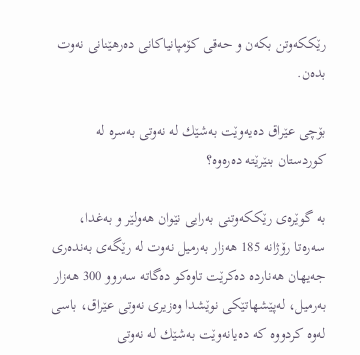رێككه‌وتن بكه‌ن و حه‌قی كۆمپانیاكانی ده‌رهێنانی نه‌وت بده‌ن.

بۆچی عێراق ده‌یه‌وێت به‌شێك له‌ نه‌وتی به‌سره‌ له‌ كوردستان بنێرێته‌ ده‌ره‌وه‌؟

بە گوێرەى رێککەوتنى بەرایی نێوان هەولێر و بەغدا، سەرەتا رۆژانە 185 هەزار بەرمیل نەوت لە رێگەى بەندەرى جەیهان هەناردە دەکرێت تاوەکو دەگاتە سەروو 300 هەزار بەرمیل، له‌پێشهاتێكی نوێشدا وه‌زیری نه‌وتی عێراق، باسی له‌وه‌ كردووه‌ كه‌ ده‌یانه‌وێت به‌شێك له‌ نه‌وتی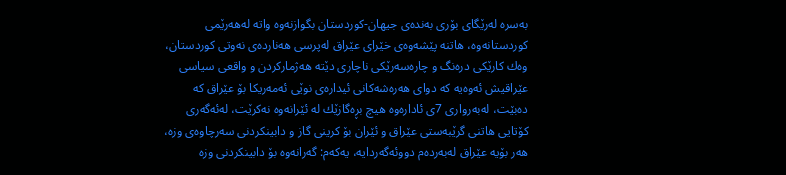به‌سره‌ له‌رێگای بۆری به‌نده‌ی جیهان-كوردستان بگوازنه‌وه‌ واته‌ له‌هه‌رێمی كوردستانه‌وه‌، هاتنه‌ پێشه‌وه‌ی خێرای عێراق له‌پرسی هه‌نارده‌ی نه‌وتی كوردستان، وه‌ك كارێكی دره‌نگ و چاره‌سه‌رێكی ناچاری دێته‌ هه‌ژماركردن و واقعی سیاسی عێراقیش ئه‌وه‌یه‌ كه‌ دوای هه‌ره‌شه‌كانی ئیداره‌ی نوێی ئه‌مه‌ریكا بۆ عێراق كه‌ ده‌بێت، له‌به‌رواری 7ی ئاداره‌وه‌ هیچ بڕه‌گازێك له‌ ئێرانه‌وه‌ نه‌كرێت، له‌ئه‌گه‌ری كۆتایی هاتنی گرێبه‌ستی عێراق و ئێران بۆ كرینی گاز و دابینكردنی سه‌رچاوه‌ی وزه‌، هه‌ر بۆیه‌ عێراق له‌به‌رده‌م دووئه‌گه‌ردایه،‌ یه‌كه‌م: گه‌رانه‌وه‌ بۆ دابینكردنی وزه‌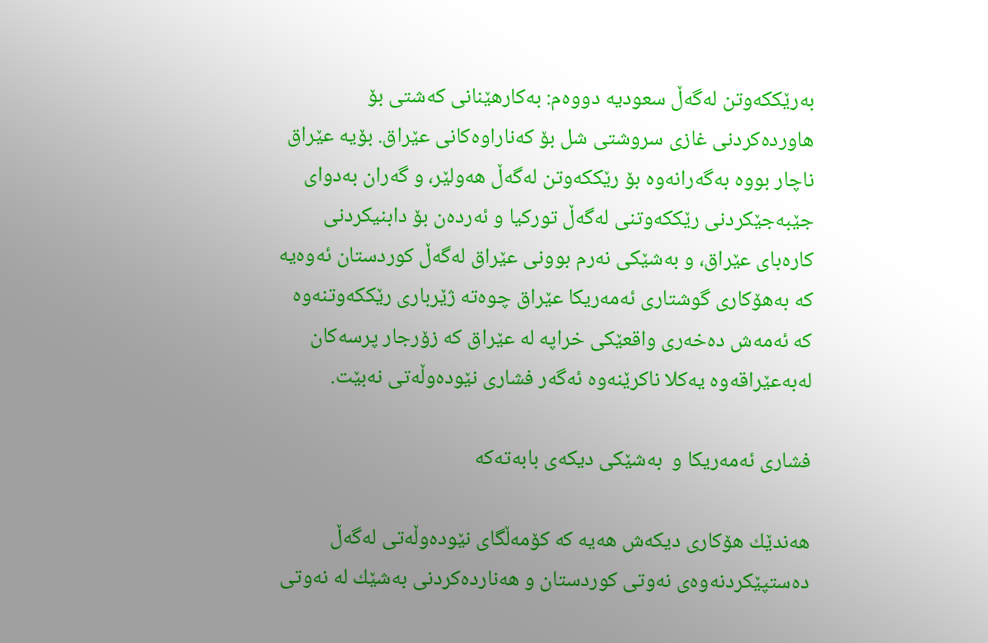به‌رێككه‌وتن له‌گه‌ڵ سعودیه‌ دووه‌م: به‌كارهێنانی كه‌شتی بۆ هاوردەکردنی غازی سروشتی شل بۆ کەناراوەکانی عێراق. بۆیه‌ عێراق ناچار بووه‌ به‌گه‌رانه‌وه‌ بۆ رێككه‌وتن له‌گه‌ڵ هه‌ولێر، و گه‌ران به‌دوای جێبه‌جێكردنی رێككه‌وتنی له‌گه‌ڵ توركیا و ئه‌رده‌ن بۆ دابنیكردنی كاره‌بای عێراق، و به‌شێكی نه‌رم بوونی عێراق له‌گه‌ڵ كوردستان ئه‌وه‌یه‌ كه‌ به‌هۆكاری گوشتاری ئه‌مه‌ریكا عێراق چوه‌ته‌ ژێرباری رێككه‌وتنه‌وه‌ كه‌ ئه‌مه‌ش ده‌خه‌ری واقعێكی خراپه‌ له‌ عێراق كه‌ زۆرجار پرسه‌كان له‌به‌عێراقه‌وه‌ یه‌كلا ناكرێنه‌وه‌ ئه‌گه‌ر فشاری نێوده‌وڵه‌تی نه‌بێت.

فشاری ئه‌مه‌ریكا و  به‌شێكی دیكه‌ی بابه‌ته‌كه‌

هه‌ندێك هۆكاری دیكه‌ش هه‌یه‌ كه‌ كۆمه‌ڵگای نێوده‌وڵه‌تی له‌گه‌ڵ ده‌ستپێكردنه‌وه‌ی نه‌وتی كوردستان و هه‌نارده‌كردنی به‌شێك له‌ نه‌وتی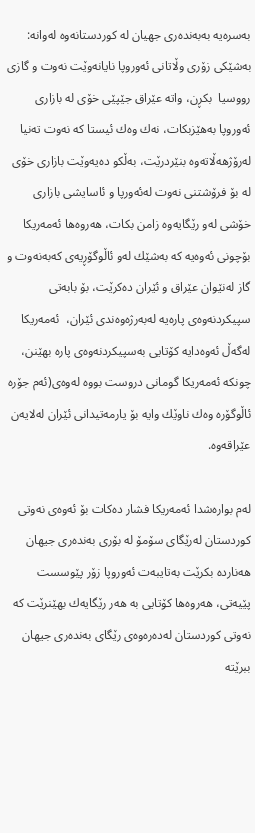به‌سره‌یه‌ به‌به‌نده‌ری جهیان له‌ كوردستانه‌وه‌ له‌وانه‌: به‌شێكی زۆری وڵاتانی ئه‌وروپا نایانه‌وێت نه‌وت و گازی رووسیا  بكڕن، واته‌ عێراق جێپێی خۆی له‌ بازاری ئه‌وروپا به‌هێزبكات، نه‌ك وه‌ك ئیستا كه‌ نه‌وت ته‌نیا له‌رۆژهه‌ڵاته‌وه‌ بنێردرێت، به‌ڵكو ده‌یه‌وێت بازاری خۆی له‌ بۆ فرۆشتنی نه‌وت له‌ئه‌ورپا و ئاسایشی بازاری خۆشی له‌و رێگایه‌وه‌ زامن بكات، هه‌روه‌ها ئه‌مه‌ریكا بۆچونی ئه‌وه‌یه‌ كه‌ به‌شێك له‌و ئاڵوگۆڕیه‌ی‌ كه‌به‌نه‌وت و گاز له‌نێوان عێراق و ئێران ده‌كرێت، بۆ بابه‌تی سپیكردنه‌وه‌ی پاره‌یه له‌به‌رژه‌وه‌ندی ئێران، ‌ ئه‌مه‌ریكا له‌گه‌ڵ ئه‌وه‌دایه‌ كۆتایی به‌سپیكردنه‌وه‌ی پاره‌ بهێنن، چونكه‌ ئه‌مه‌ریكا گومانی دروست بووه‌ له‌وه‌ی(ئه‌م جۆره‌ ئاڵوگۆره‌ وه‌ك ناوێك وایه‌ بۆ یارمه‌تیدانی ئێران له‌لایه‌ن عێراقه‌وه‌.

له‌م بواره‌شدا ئه‌مه‌ریكا فشار ده‌كات بۆ ئه‌وه‌ی نه‌وتی كوردستان له‌رێگای سۆمۆ له‌ بۆری به‌نده‌ری جیهان هه‌نارده‌ بكرێت به‌تایبه‌ت ئه‌وروپا زۆر پێوسست پێیه‌تی، هه‌روه‌ها كۆتایی به‌ هه‌ر رێگایه‌ك بهێنرێت كه‌ نه‌وتی كوردستان له‌ده‌ره‌وه‌ی رێگای به‌نده‌ری جیهان ببرێته‌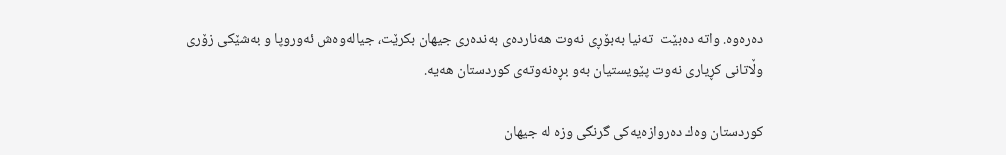ده‌ره‌وه‌. واته‌ ده‌بێت  ته‌نیا به‌بۆڕی نه‌وت هه‌نارده‌ی به‌نده‌ری جیهان بكرێت، جیاله‌وه‌ش ئه‌وروپا و به‌شێكی زۆری وڵاتانی كڕیاری نه‌وت پێویستیان به‌و بڕه‌نه‌وته‌ی كوردستان هه‌یه‌.

كوردستان وه‌ك ده‌روازه‌یه‌كی گرنگی وزه‌ له‌ جیهان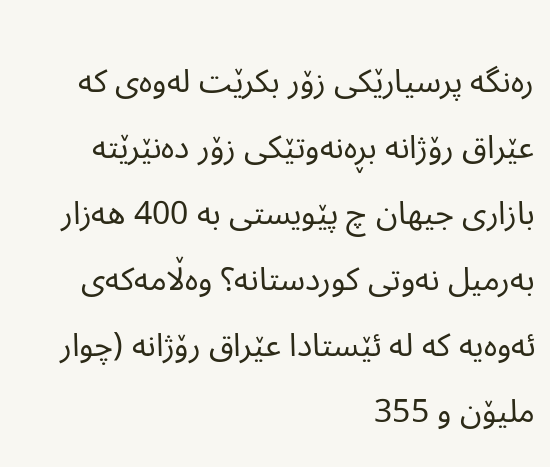ره‌نگه‌ پرسیارێكی زۆر بكرێت له‌وه‌ی كه‌ عێراق رۆژانه‌ بڕه‌نه‌وتێكی زۆر ده‌نێرێته‌ بازاری جیهان چ پێویستی به‌ 400 هه‌زار به‌رمیل نه‌وتی كوردستانه‌؟ وه‌ڵامه‌كه‌ی ئه‌وه‌یه‌ كه‌ له‌ ئێستادا عێراق رۆژانه‌ (چوار ملیۆن و 355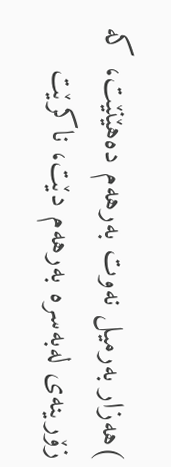)هه‌زار به‌رمیل نه‌وت‌ به‌رهه‌م ده‌هێنێت، كه‌ زۆرینه‌ی له‌به‌سره‌ به‌رهه‌م دێت، ناكرێت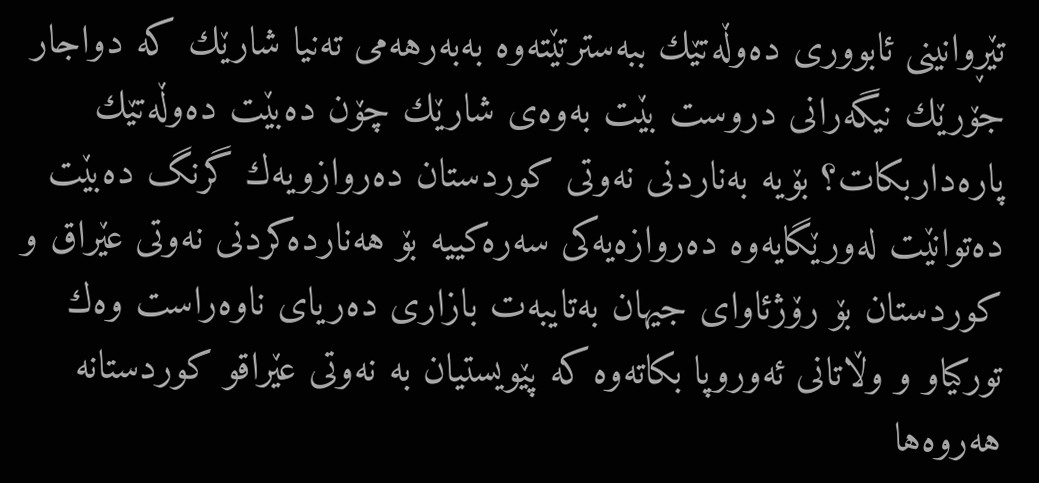تێڕوانینی ئابووری ده‌وڵه‌تێك ببه‌سترتێته‌وه‌ به‌به‌رهه‌می ته‌نیا شارێك كه‌ دواجار جۆرێك نیگه‌رانی دروست بێت به‌وه‌ی شارێك چۆن ده‌بێت ده‌وڵه‌تێك پاره‌داربكات؟ بۆیه‌ به‌ناردنی نه‌وتی كوردستان ده‌روازویه‌ك گرنگ ده‌بێت ده‌توانێت له‌ورێگایه‌وه‌ ده‌روازه‌یه‌كی سه‌ره‌كییه‌ بۆ هه‌نارده‌كردنی نه‌وتی عێراق و كوردستان بۆ رۆژئاوای جیهان به‌تایبه‌ت بازاری ده‌ریای ناوه‌راست وه‌ك توركیاو‌ و وڵاتانی ئه‌وروپا‌ بكاته‌وه‌ كه‌ پێویستیان به‌ نه‌وتی عێراقو كوردستانه‌ هه‌روه‌ها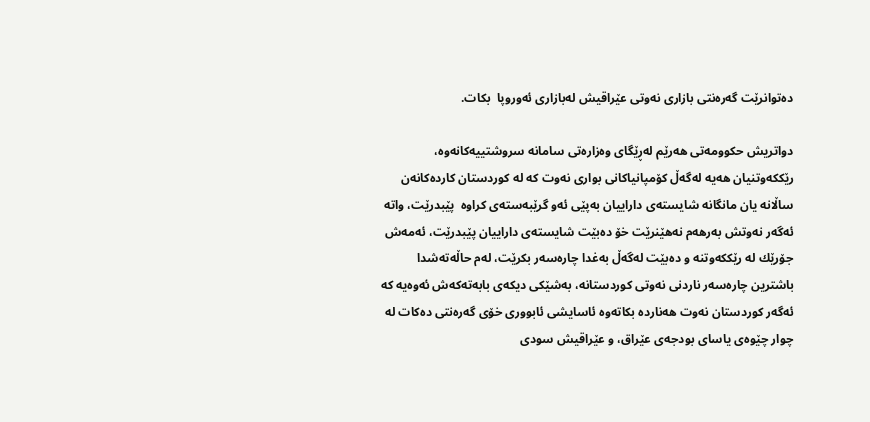ده‌توانرێت گه‌ره‌نتی بازاری نه‌وتی عێراقیش له‌بازاری ئه‌وروپا  بكات.

دواتریش حكوومه‌تی هه‌رێم له‌ڕێگای وه‌زاره‌تی سامانه‌ سروشتییه‌كانه‌وه‌، رێككه‌وتنیان هه‌یه‌ له‌گه‌ڵ كۆمپانیاكانی بواری نه‌وت كه‌ له‌ كوردستان كارده‌كانه‌ن ساڵانه‌ یان مانگانه‌ شایسته‌ی داراییان به‌پێی ئه‌و گرێبه‌سته‌ی كراوه‌  پێبدرێت، واته‌ ئه‌گه‌ر نه‌وتش به‌رهه‌م نه‌هێنرێت خۆ ده‌بێت شایسته‌ی داراییان پێبدرێت، ئه‌مه‌ش جۆرێك له‌ رێككه‌وتنه‌ و ده‌بێت له‌گه‌ڵ به‌غدا چاره‌سه‌ر بكرێت، له‌م حاڵه‌ته‌شدا باشترین چاره‌سه‌ر ناردنی نه‌وتی كوردستانه‌، به‌شێكی دیكه‌ی بابه‌ته‌كه‌ش ئه‌وه‌یه‌ كه‌ ئه‌گه‌ر كوردستان نه‌وت هه‌نارده‌ بكاته‌وه‌ ئاسایشی ئابووری خۆی گه‌ره‌نتی ده‌كات له‌ چوار چێوه‌ی یاسای بودجه‌ی عێراق، و عێراقیش سودی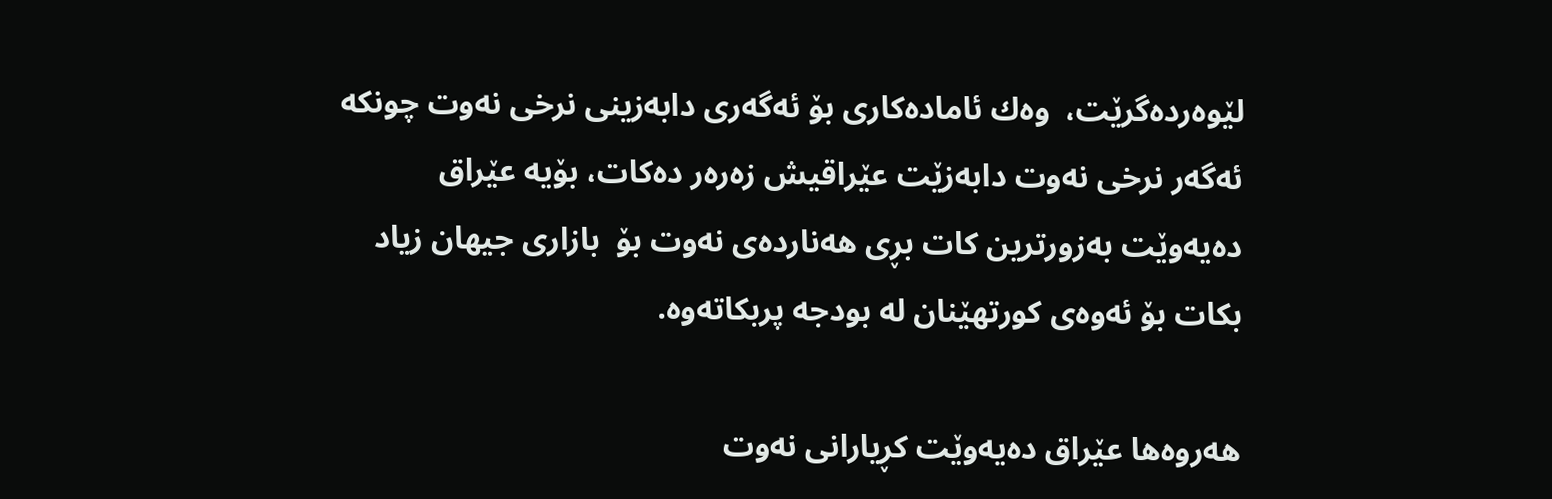لێوه‌رده‌گرێت،  وه‌ك ئاماده‌كاری بۆ ئه‌گه‌ری دابه‌زینی نرخی نه‌وت چونكه‌ ئه‌گه‌ر نرخی نه‌وت دابه‌زێت عێراقیش زه‌ره‌ر ده‌كات، بۆیه‌ عێراق ده‌یه‌وێت به‌زورترین كات بڕی هه‌نارده‌ی نه‌وت بۆ  بازاری جیهان زیاد بكات بۆ ئه‌وه‌ی كورتهێنان له‌ بودجه‌ پربكاته‌وه.

هه‌روه‌ها عێراق ده‌یه‌وێت كڕیارانی نه‌وت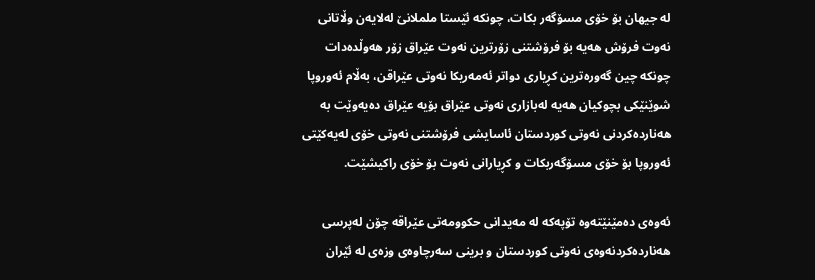له‌ جیهان بۆ خۆی مسۆگه‌ر بكات، چونكه‌ ئێستا ململانێ له‌لایه‌ن وڵاتانی نه‌وت فرۆش هه‌یه‌ بۆ فرۆشتنی زۆرترین نه‌وت عێراق زۆر هه‌وڵده‌دات چونكه‌ چین گه‌وره‌ترین كڕیاری دواتر ئه‌مه‌ریكا نه‌وتی عێراقن، به‌ڵام ئه‌وروپا شوێنێكی بچوكیان هه‌یه‌ له‌بازاری نه‌وتی عێراق بۆیه‌ عێراق ده‌یه‌وێت به‌ هه‌نارده‌كردنی نه‌وتی كوردستان ئاسایشی فرۆشتنی نه‌وتی خۆی له‌یه‌كێتی ئه‌وروپا بۆ خۆی مسۆگه‌ربكات و كڕیارانی نه‌وت بۆ خۆی راكیشێت.

ئه‌وه‌ی ده‌مێنێته‌وه‌ تۆپه‌كه‌ له‌ مه‌یدانی حكوومه‌تی عێراقه‌ چۆن له‌پرسی هه‌نارده‌كردنه‌وه‌ی نه‌وتی كوردستان و برینی سه‌رچاوه‌ی وزه‌ی له‌ ئێران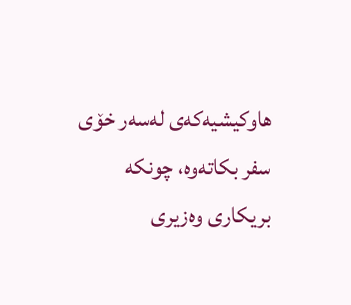هاوكیشیه‌كه‌ی له‌سه‌ر خۆی سفر بكاته‌وه‌، چونكه‌ بریكاری وه‌زیری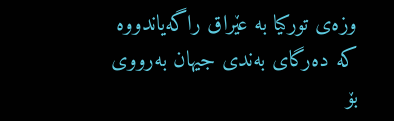وزه‌ی توركیا به‌ عێراق راگه‌یاندووه‌ كه‌ ده‌رگای به‌ندی جیهان به‌رووی بۆ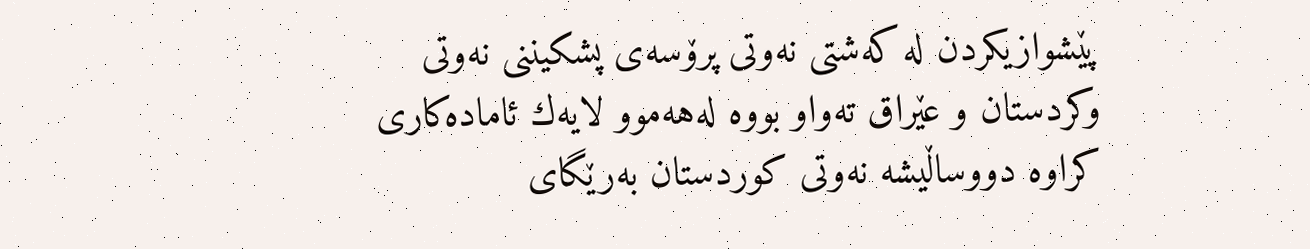پێشوازیكردن له‌ كه‌شتی نه‌وتی پرۆسه‌ی پشكیننی نه‌وتی وكردستان و عێراق ته‌واو بووه‌ له‌هه‌موو لایه‌ك ئاماده‌كاری كراوه‌ دووساڵیشه‌ نه‌وتی كوردستان به‌رێگای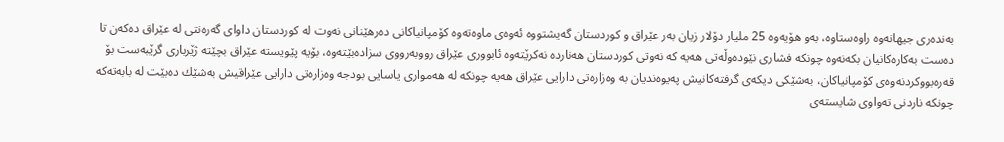به‌نده‌ری جیهانه‌وه‌ راوه‌ستاوه‌، به‌و هۆیه‌وه‌ 25 ملیار دۆلار زیان به‌ر عێراق و كوردستان گه‌یشتووه‌ ئه‌وه‌ی ماوه‌ته‌وه‌ كۆمپانیاكانی ده‌رهێنانی نه‌وت له‌ كوردستان داوای گه‌ره‌نتی له‌ عێراق ده‌كه‌ن تا ده‌ست به‌كاره‌كانیان بكه‌نه‌وه‌ چونكه‌ فشاری نێوده‌وڵه‌تی هه‌یه‌ كه‌ نه‌وتی كوردستان هه‌نارده‌ نه‌كرێته‌وه‌ ئابووری عێراق رووبه‌رووی سزاده‌بێته‌وه‌، بۆیه‌ پێویسته‌ عێراق بچێته‌ ژێرباری گرێبه‌ست بۆ قه‌ره‌بووكردنه‌وه‌ی كۆمپانیاكان، به‌شێكی دیكه‌ی گرفته‌كانیش په‌یوه‌ندیان به‌ وه‌زاره‌تی دارایی عێراق هه‌یه‌ چونكه‌ له‌ هه‌مواری یاسایی بودجه‌ وه‌زاره‌تی دارایی عێراقیش به‌شێك ده‌بێت له‌ بابه‌ته‌كه‌ چونكه‌ ناردنی ته‌واوی شایسته‌ی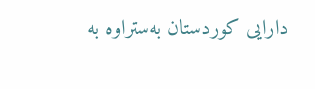دارایی كوردستان به‌ستراوه‌ به‌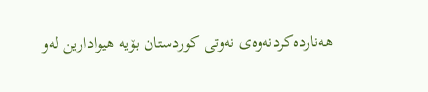هه‌نارده‌كردنه‌وه‌ی نه‌وتی كوردستان بۆیه‌ هیوادارین له‌و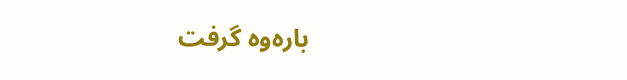باره‌وه‌ گرفت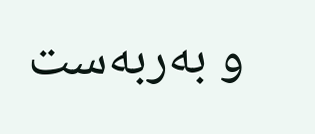و به‌ربه‌ست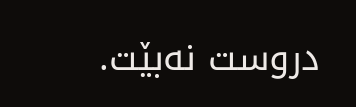دروست نه‌بێت.